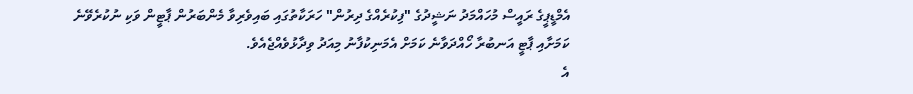އެމްޑީޕީގެ ރައީސް މުހައްމަދު ނަޝީދުގެ "ފިކުރެއްގެ ދިރުން" ހަރަކާތުގައި ބައިވެރިވާ މެންބަރުން ޕާޓީން ވަކި ނުކުރެވޭނެ ކަމަށާއި ޕާޓީ އަނބުރާ ހޯއްދަވާނެ ކަމަށް އެމަނިކުފާނު މިއަދު ވިދާޅުވެއްޖެއެވެ.
އެ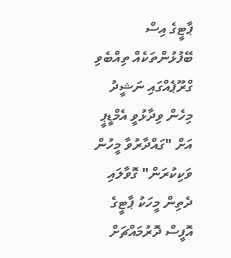ޕާޓީގެ އިސް ބޭފުޅުންތަކެއް ތިއްބެވި ގްރޫޕެއްގައި ނަޝީދު މިހެން ވިދާޅުވީ އެމްޑީޕީ އަށް "ގައްދާރުވާ މީހުން ވަކިކުރަން" ގޮވާލައި ދެތިން މީހަކު ޕާޓީގެ އޮފީސް ދޮރުމައްޗަށް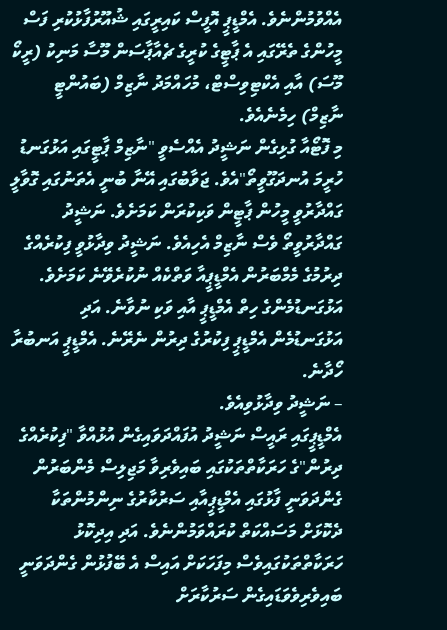އެއްވުމުންނެވެ. އެމްޑީޕީ އޮފީސް ކައިރީގައި ޝުއޫރުފާޅުކުރި ފަސް މީހުންގެ ތެރޭގައި އެ ޕާޓީގެ ކުރީގެ ޗެއާޕާސަން މޫސާ މަނިކު (ރީކޯ މޫސަ) އާއި އެކްޓިވިސްޓް، މުހައްމަދު ނާޒިމް (ބައުންޓީ ނާޒިމް) ހިމެނެއެވެ.
މި ފޮޓޯއާ ގުޅިގެން ނަޝީދު އެއްސެވީ "ނާޒިމް ޕާޓީގައި އަޅުގަނޑު ހުރީމަ އުނދަގޫވީތޯ"އެވެ. ޖަވާބުގައި އޭނާ ބުނީ އެތަނުގައި ގޮވާލީ ގައްދާރުވީ މީހުން ޕާޓީން ވަކިކުރަން ކަމަށެވެ. ނަޝީދު ގައްދާރުވީތޯ ވެސް ނާޒިމް އެހިއެވެ. ނަޝީދު ވިދާޅުވީ ފިކުރެއްގެ ދިރުމުގެ މެމްބަރުން އެމްޑީޕީއާ ވަތްކެއް ނުކުރެވޭނެ ކަމަށެވެ.
އަޅުގަނޑުމެންގެ ހިތް އެމްޑީޕީ އާއި ވަކި ނުވާނެ. އަދި އަޅުގަނޑުމެން އެމްޑީޕީ ފިކުރުގެ ދިރުން ނެރޭނެ. އެމްޑީޕީ އަނބުރާ ހޯދާނެ.
– ނަޝީދު ވިދާޅުވިއެވެ.
އެމްޑީޕީގައި ރައީސް ނަޝީދު އުފައްދަވައިގެން އުޅުއްވާ "ފިކުރެއްގެ ދިރުން"ގެ ހަރަކާތްތަކުގައި ބައިވެރިވާ މަޖިލިސް މެންބަރުން ގެންދަވަނީ ފާޅުގައި އެމްޑީޕީއާއި ސަރުކާރުގެ ނިންމުންތަކާ ދެކޮޅަށް މަސައްކަތް ކުރައްވަމުންނެވެ. އަދި އިދިކޮޅު ހަރަކާތްތަކުގައިވެސް މިފަހަކަށް އައިސް އެ ބޭފުޅުން ގެންދަވަނީ ބައިވެރިވެވަޑައިގެން ސަރުކާރަށް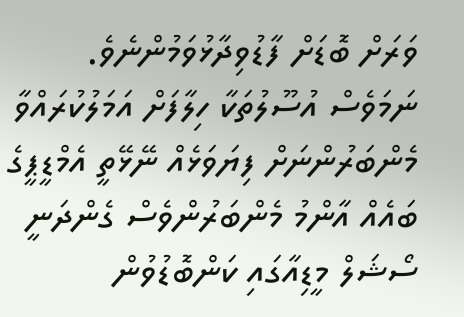ވަރަށް ބޮޑަށް ފާޑުވިދާޅުވަމުންނެވެ.
ނަމަވެސް އުސޫލުތަކާ ހިލާފަށް އަމަލުކުރައްވާ މެންބަރުންނަށް ފިޔަވަޅެއް ނޭޅޭތީ އެމްޑީޕީގެ ބައެއް އާންމު މެންބަރުންވެސް ގެންދަނީ ސޯޝަލް މީޑިއާގައި ކަންބޮޑުވުން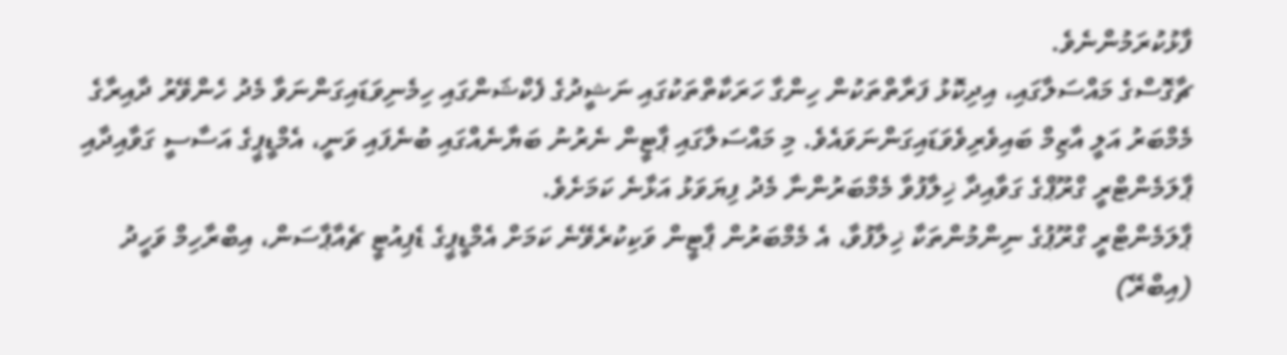ފާޅުކުރަމުންނެވެ.
ޗާގޮސްގެ މައްސަލާގައި، އިދިކޮޅު ފަރާތްތަކުން ހިންގާ ހަރަކާތްތަކުގައި ނަޝީދުގެ ފެކްޝަންގައި ހިމެނިވަޑައިގަންނަވާ މެދު ހެންވޭރު ދާއިރާގެ މެމްބަރު އަލީ އާޒިމް ބައިވެރިވެވަޑައިގަންނަވައެވެ. މި މައްސަލާގައި ޕާޓީން ނެރުނު ބަޔާނެއްގައި ބުނެފައި ވަނީ، އެމްޑީޕީގެ އަސާސީ ގަވާއިދާއި ޕާލަމެންޓްރީ ގްރޫޕްގެ ގަވާއިދާ ޚިލާފުވާ މެމްބަރުންނާ މެދު ފިޔަވަޅު އަޅާނެ ކަމަށެވެ.
ޕާލަމެންޓްރީ ގްރޫޕުގެ ނިންމުންތަކާ ޚިލާފުވާ، އެ މެމްބަރުން ޕާޓީން ވަކިކުރެވޭނެ ކަމަށް އެމްޑީޕީގެ ޑެޕިއުޓީ ޗެއާޕާސަން، އިބްރާހިމް ވަހީދު (އިބްރޭ)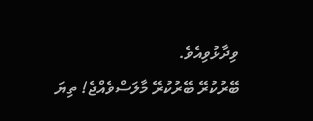ވިދާޅުވިއެވެ.
ބޭރުކުރޭ ބޭރުކުރޭ މާލަސްވެއްޖެ! ތިޔަ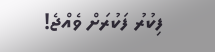ފިކުރު ފަކުރަށް ވެއްޖެ!